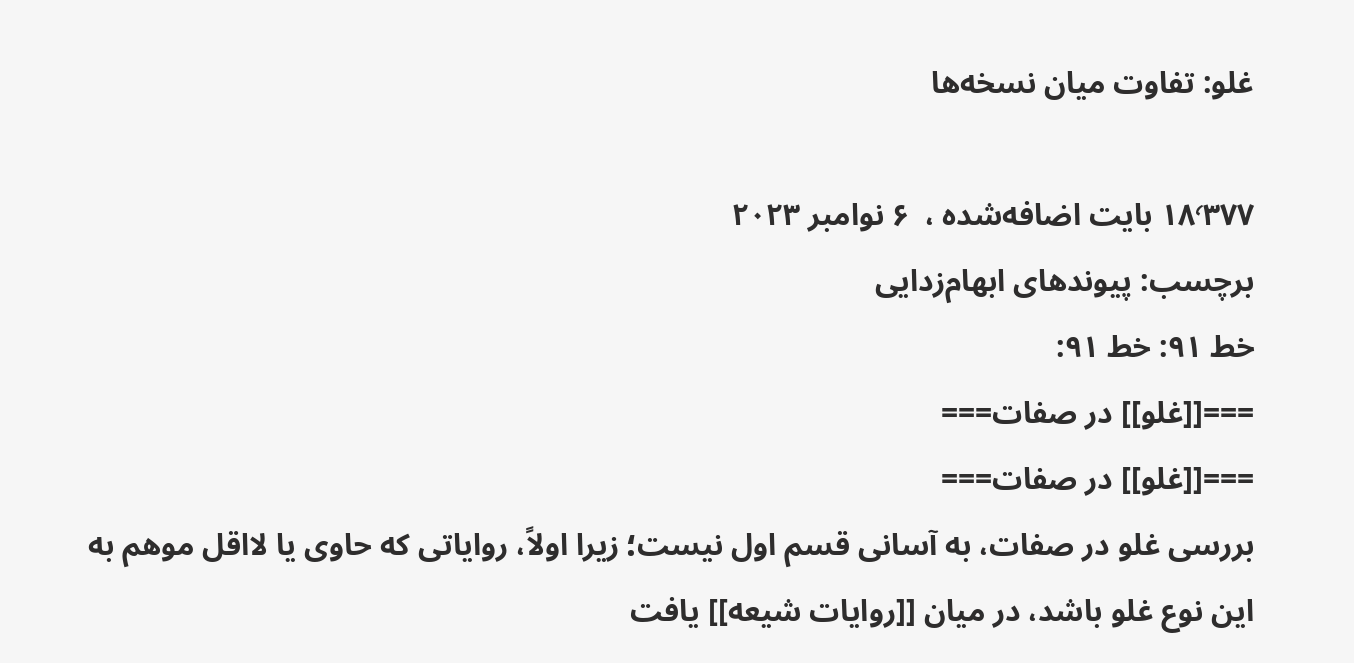غلو: تفاوت میان نسخه‌ها

۱۸٬۳۷۷ بایت اضافه‌شده ،  ۶ نوامبر ۲۰۲۳
برچسب: پیوندهای ابهام‌زدایی
خط ۹۱: خط ۹۱:
===[[غلو]] در صفات===
===[[غلو]] در صفات===
بررسی غلو در صفات، به آسانی قسم اول نیست؛ زیرا اولاً، روایاتی که حاوی یا لااقل موهم به این نوع غلو باشد، در میان [[روایات شیعه]] یافت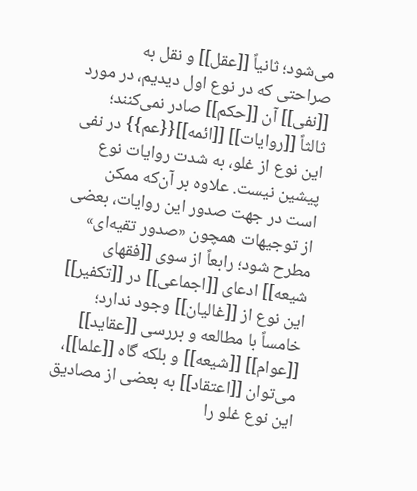می‌شود؛ ثانیاً [[عقل]] و نقل به صراحتی که در نوع اول دیدیم، در مورد [[نفی]] آن [[حکم]] صادر نمی‌کنند؛ ثالثاً [[روایات]] [[ائمه]]{{عم}} در نفی این نوع از غلو، به شدت روایات نوع پیشین نیست. علاوه بر آن‌که ممکن است در جهت صدور این روایات، بعضی از توجیهات همچون «صدور تقیه‌ای» مطرح شود؛ رابعاً از سوی [[فقهای شیعه]] ادعای [[اجماعی]] در [[تکفیر]] این نوع از [[غالیان]] وجود ندارد؛ خامساً با مطالعه و بررسی [[عقاید]] [[عوام]] [[شیعه]] و بلکه گاه [[علما]]، می‌توان [[اعتقاد]] به بعضی از مصادیق این نوع غلو را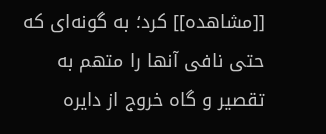[[مشاهده]] کرد؛ به گونه‌ای که حتی نافی آنها را متهم به تقصیر و گاه خروج از دایره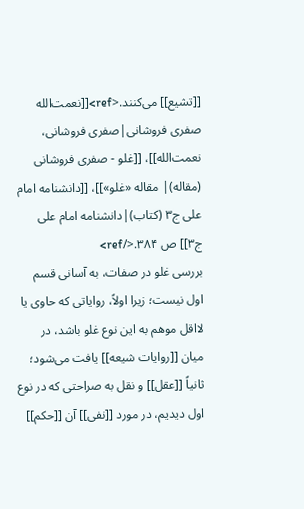[[تشیع]] می‌کنند.<ref>[[نعمت‌الله صفری فروشانی|صفری فروشانی، نعمت‌الله]]، [[غلو - صفری فروشانی (مقاله)| مقاله «غلو»]]، [[دانشنامه امام علی ج۳ (کتاب)|دانشنامه امام علی ج۳]] ص ۳۸۴.</ref>
بررسی غلو در صفات، به آسانی قسم اول نیست؛ زیرا اولاً، روایاتی که حاوی یا لااقل موهم به این نوع غلو باشد، در میان [[روایات شیعه]] یافت می‌شود؛ ثانیاً [[عقل]] و نقل به صراحتی که در نوع اول دیدیم، در مورد [[نفی]] آن [[حکم]]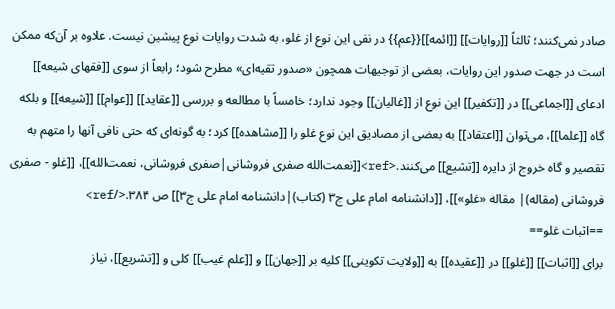صادر نمی‌کنند؛ ثالثاً [[روایات]] [[ائمه]]{{عم}} در نفی این نوع از غلو، به شدت روایات نوع پیشین نیست. علاوه بر آن‌که ممکن است در جهت صدور این روایات، بعضی از توجیهات همچون «صدور تقیه‌ای» مطرح شود؛ رابعاً از سوی [[فقهای شیعه]] ادعای [[اجماعی]] در [[تکفیر]] این نوع از [[غالیان]] وجود ندارد؛ خامساً با مطالعه و بررسی [[عقاید]] [[عوام]] [[شیعه]] و بلکه گاه [[علما]]، می‌توان [[اعتقاد]] به بعضی از مصادیق این نوع غلو را [[مشاهده]] کرد؛ به گونه‌ای که حتی نافی آنها را متهم به تقصیر و گاه خروج از دایره [[تشیع]] می‌کنند.<ref>[[نعمت‌الله صفری فروشانی|صفری فروشانی، نعمت‌الله]]، [[غلو - صفری فروشانی (مقاله)| مقاله «غلو»]]، [[دانشنامه امام علی ج۳ (کتاب)|دانشنامه امام علی ج۳]] ص ۳۸۴.</ref>
==اثبات غلو==
برای [[اثبات]] [[غلو]] در [[عقیده]] به [[ولایت تکوینی]] کلیه بر [[جهان]] و [[علم غیب]] کلی و [[تشریع]]، نیاز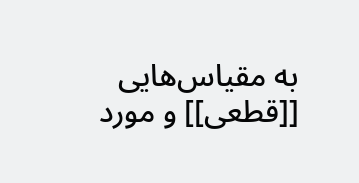به مقیاس‌هایی [[قطعی]] و مورد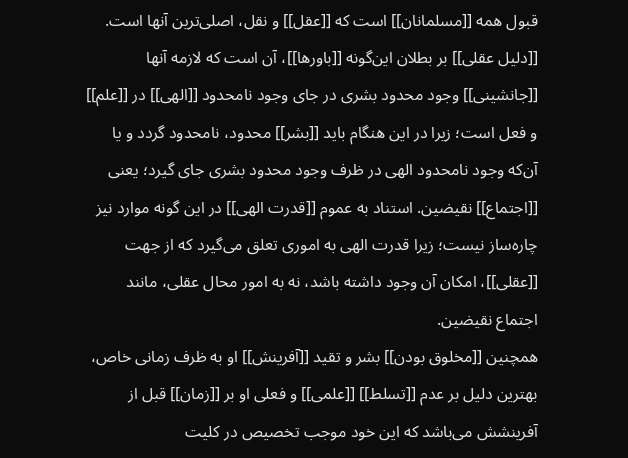قبول همه [[مسلمانان]] است که [[عقل]] و نقل، اصلی‌ترین آنها است.
[[دلیل عقلی]] بر بطلان این‌گونه [[باورها]]، آن است که لازمه آنها [[جانشینی]] وجود محدود بشری در جای وجود نامحدود [[الهی]] در [[علم]] و فعل است؛ زیرا در این هنگام باید [[بشر]] محدود، نامحدود گردد و یا آن‌که وجود نامحدود الهی در ظرف وجود محدود بشری جای گیرد؛ یعنی [[اجتماع]] نقیضین. استناد به عموم [[قدرت الهی]] در این گونه موارد نیز چاره‌ساز نیست؛ زیرا قدرت الهی به اموری تعلق می‌گیرد که از جهت [[عقلی]]، امکان آن وجود داشته باشد، نه به امور محال عقلی، مانند اجتماع نقیضین.
همچنین [[مخلوق بودن]] بشر و تقید [[آفرینش]] او به ظرف زمانی خاص، بهترین دلیل بر عدم [[تسلط]] [[علمی]] و فعلی او بر [[زمان]] قبل از آفرینشش می‌باشد که این خود موجب تخصیص در کلیت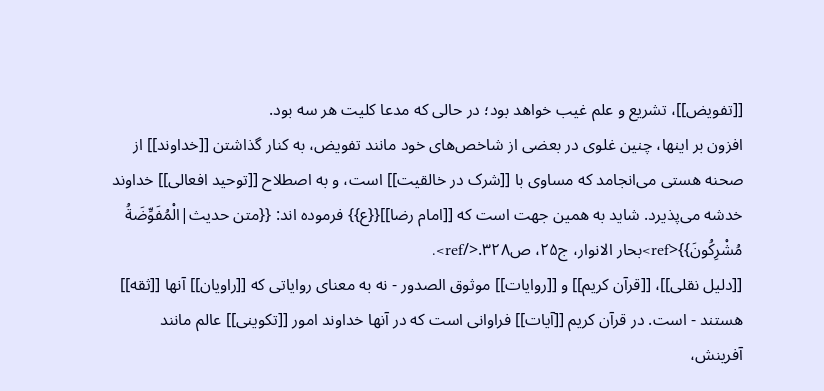[[تفویض]]، تشریع و علم غیب خواهد بود؛ در حالی که مدعا کلیت هر سه بود.
افزون بر اینها، چنین غلوی در بعضی از شاخص‌های خود مانند تفویض، به کنار گذاشتن [[خداوند]] از صحنه هستی می‌انجامد که مساوی با [[شرک در خالقیت]] است، و به اصطلاح [[توحید افعالی]] خداوند خدشه می‌پذیرد. شاید به همین جهت است که [[امام رضا]]{{ع}} فرموده اند: {{متن حدیث|الْمُفَوِّضَةُ مُشْرِكُونَ}}<ref>بحار الانوار، ج۲۵، ص۳۲۸.</ref>.
[[دلیل نقلی]]، [[قرآن کریم]] و [[روایات]] موثوق الصدور - نه به معنای روایاتی که [[راویان]] آنها [[ثقه]] هستند - است. در قرآن کریم [[آیات]] فراوانی است که در آنها خداوند امور [[تکوینی]] عالم مانند آفرینش،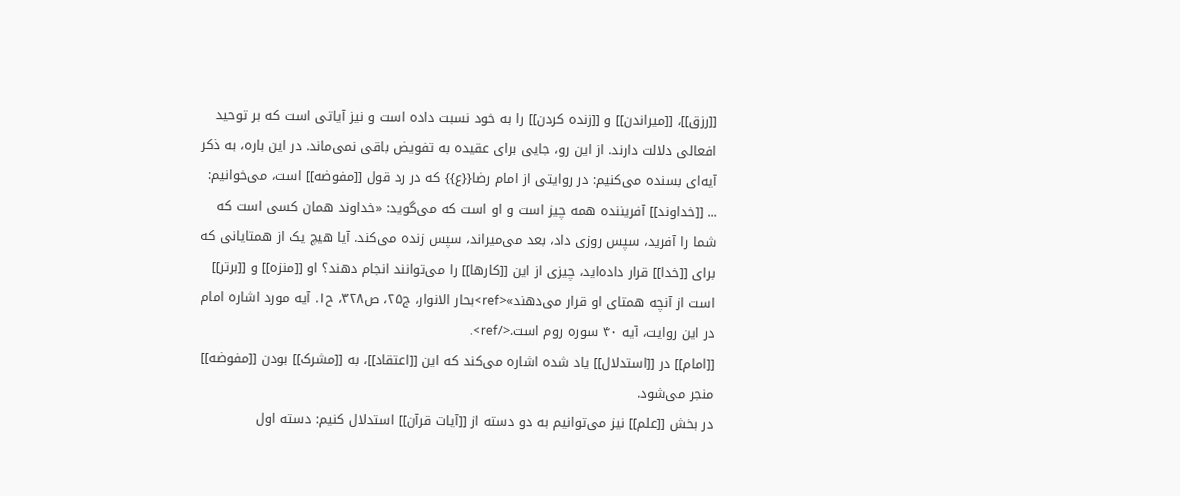[[رزق]]، [[میراندن]] و [[زنده کردن]] را به خود نسبت داده است و نیز آیاتی است که بر توحید افعالی دلالت دارند. از این رو، جایی برای عقیده به تفویض باقی نمی‌ماند. در این باره، به ذکر آیه‌ای بسنده می‌کنیم: در روایتی از امام رضا{{ع}} که در رد قول [[مفوضه]] است، می‌خوانیم:
... [[خداوند]] آفریننده همه چیز است و او است که می‌گوید: «خداوند همان کسی است که شما را آفرید، سپس روزی داد، بعد می‌میراند، سپس زنده می‌کند. آیا هیچ یک از همتایانی که برای [[خدا]] قرار داده‌اید، چیزی از این [[کارها]] را می‌توانند انجام دهند؟ او [[منزه]] و [[برتر]] است از آنچه همتای او قرار می‌دهند»<ref>بحار الانوار، ج۲۵، ص۳۲۸، ح۱. آیه مورد اشاره امام در این روایت، آیه ۴۰ سوره روم است.</ref>.
[[امام]] در [[استدلال]] یاد شده اشاره می‌کند که این [[اعتقاد]]، به [[مشرک]] بودن [[مفوضه]] منجر می‌شود.
در بخش [[علم]] نیز می‌توانیم به دو دسته از [[آیات قرآن]] استدلال کنیم: دسته اول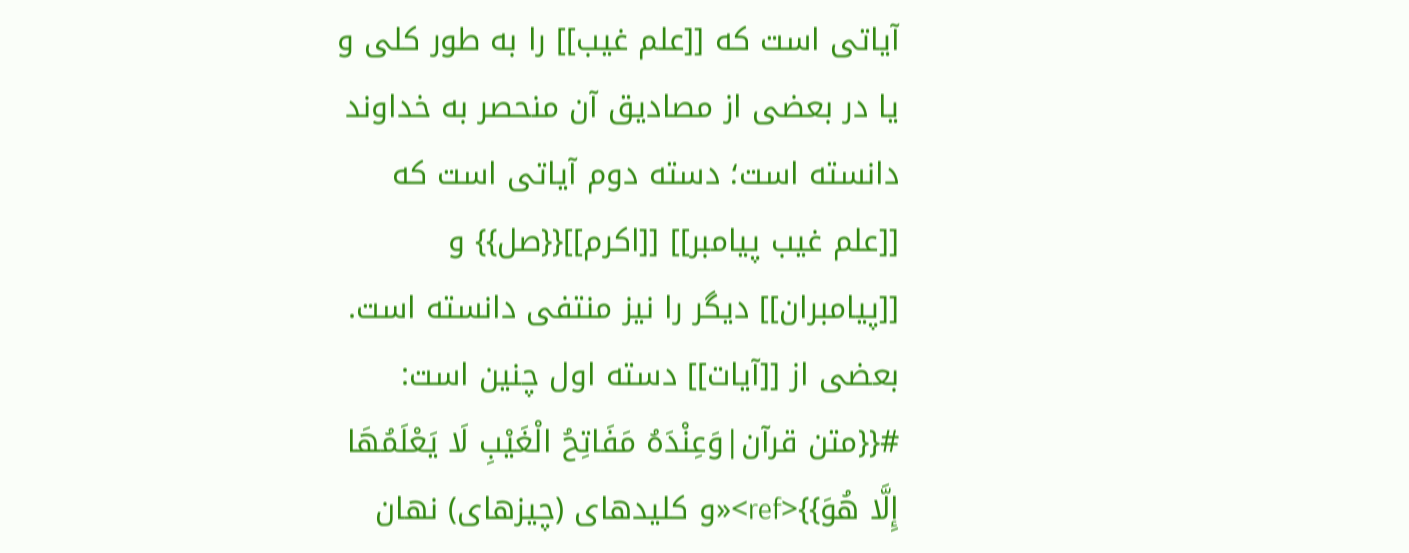آیاتی است که [[علم غیب]] را به طور کلی و یا در بعضی از مصادیق آن منحصر به خداوند دانسته است؛ دسته دوم آیاتی است که [[علم غیب پیامبر]] [[اکرم]]{{صل}} و [[پیامبران]] دیگر را نیز منتفی دانسته است. بعضی از [[آیات]] دسته اول چنین است:
#{{متن قرآن|وَعِنْدَهُ مَفَاتِحُ الْغَيْبِ لَا يَعْلَمُهَا إِلَّا هُوَ}}<ref>«و کلیدهای (چیزهای) نهان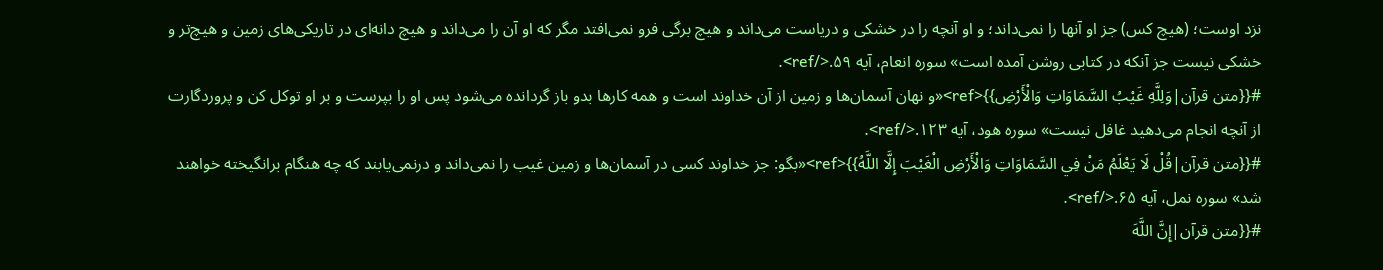نزد اوست؛ (هیچ کس) جز او آنها را نمی‌داند؛ و او آنچه را در خشکی و دریاست می‌داند و هیچ برگی فرو نمی‌افتد مگر که او آن را می‌داند و هیچ دانه‌ای در تاریکی‌های زمین و هیچ‌تر و خشکی نیست جز آنکه در کتابی روشن آمده است» سوره انعام، آیه ۵۹.</ref>.
#{{متن قرآن|وَلِلَّهِ غَيْبُ السَّمَاوَاتِ وَالْأَرْضِ}}<ref>«و نهان آسمان‌ها و زمین از آن خداوند است و همه کارها بدو باز گردانده می‌شود پس او را بپرست و بر او توکل کن و پروردگارت از آنچه انجام می‌دهید غافل نیست» سوره هود، آیه ۱۲۳.</ref>.
#{{متن قرآن|قُلْ لَا يَعْلَمُ مَنْ فِي السَّمَاوَاتِ وَالْأَرْضِ الْغَيْبَ إِلَّا اللَّهُ}}<ref>«بگو: جز خداوند کسی در آسمان‌ها و زمین غیب را نمی‌داند و درنمی‌یابند که چه هنگام برانگیخته خواهند شد» سوره نمل، آیه ۶۵.</ref>.
#{{متن قرآن|إِنَّ اللَّهَ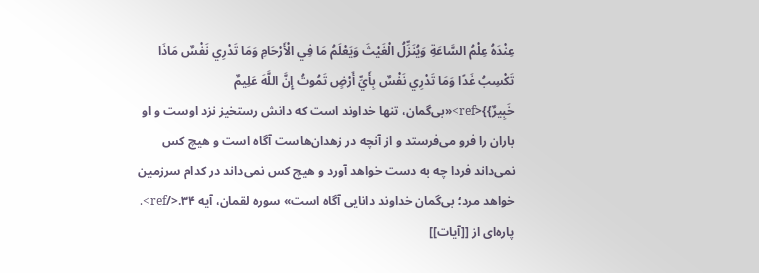عِنْدَهُ عِلْمُ السَّاعَةِ وَيُنَزِّلُ الْغَيْثَ وَيَعْلَمُ مَا فِي الْأَرْحَامِ وَمَا تَدْرِي نَفْسٌ مَاذَا تَكْسِبُ غَدًا وَمَا تَدْرِي نَفْسٌ بِأَيِّ أَرْضٍ تَمُوتُ إِنَّ اللَّهَ عَلِيمٌ خَبِيرٌ}}<ref>«بی‌گمان، تنها خداوند است که دانش رستخیز نزد اوست و او باران را فرو می‌فرستد و از آنچه در زهدان‌هاست آگاه است و هیچ کس نمی‌داند فردا چه به دست خواهد آورد و هیچ کس نمی‌داند در کدام سرزمین خواهد مرد؛ بی‌گمان خداوند دانایی آگاه است» سوره لقمان، آیه ۳۴.</ref>.
پاره‌ای از [[آیات]]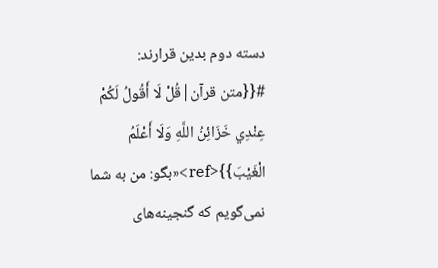دسته دوم بدین قرارند:
#{{متن قرآن|قُلْ لَا أَقُولُ لَكُمْ عِنْدِي خَزَائِنُ اللَّهِ وَلَا أَعْلَمُ الْغَيْبَ}}<ref>«بگو: من به شما نمی‌گویم که گنجینه‌های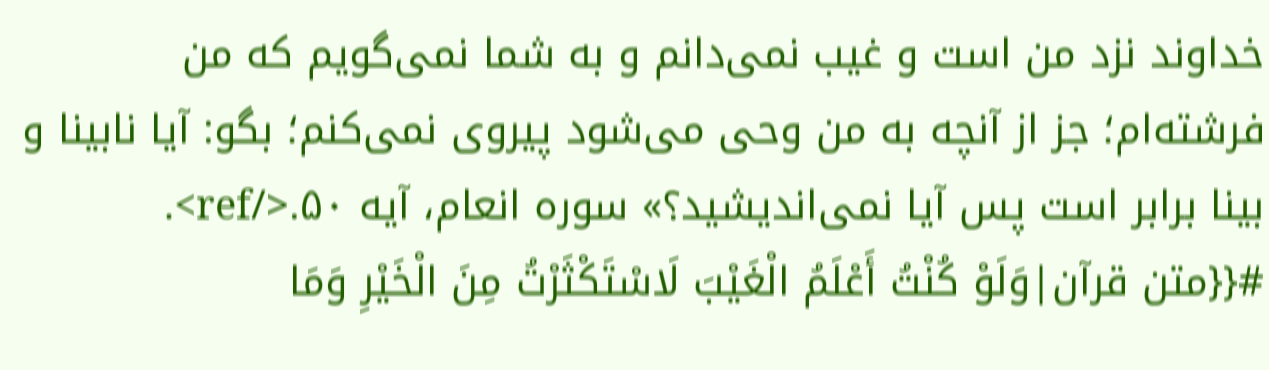خداوند نزد من است و غیب نمی‌دانم و به شما نمی‌گویم که من فرشته‌ام؛ جز از آنچه به من وحی می‌شود پیروی نمی‌کنم؛ بگو: آیا نابینا و بینا برابر است پس آیا نمی‌اندیشید؟» سوره انعام، آیه ۵۰.</ref>.
#{{متن قرآن|وَلَوْ كُنْتُ أَعْلَمُ الْغَيْبَ لَاسْتَكْثَرْتُ مِنَ الْخَيْرِ وَمَا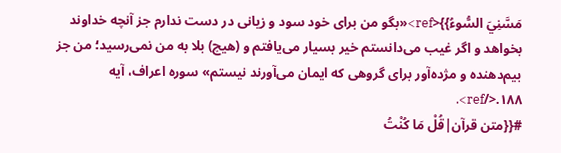مَسَّنِيَ السُّوءُ}}<ref>«بگو من برای خود سود و زیانی در دست ندارم جز آنچه خداوند بخواهد و اگر غیب می‌دانستم خیر بسیار می‌یافتم و (هیچ) بلا به من نمی‌رسید؛ من جز بیم‌دهنده و مژده‌آور برای گروهی که ایمان می‌آورند نیستم» سوره اعراف، آیه ۱۸۸.</ref>.
#{{متن قرآن|قُلْ مَا كُنْتُ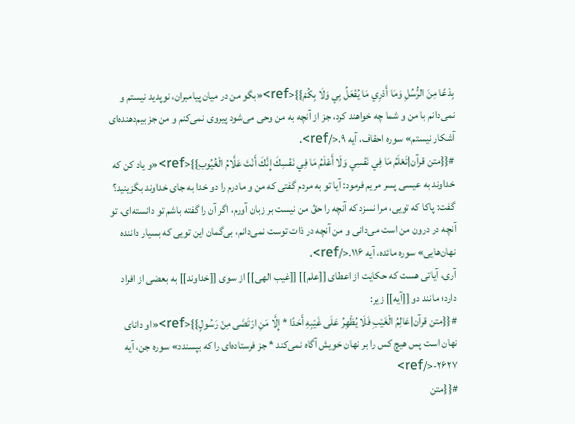بِدْعًا مِنَ الرُّسُلِ وَمَا أَدْرِي مَا يُفْعَلُ بِي وَلَا بِكُمْ}}<ref>«بگو من در میان پیامبران، نوپدید نیستم و نمی‌دانم با من و شما چه خواهند کرد، جز از آنچه به من وحی می‌شود پیروی نمی‌کنم و من جز بیم‌دهنده‌ای آشکار نیستم» سوره احقاف، آیه ۹.</ref>.
#{{متن قرآن|تَعْلَمُ مَا فِي نَفْسِي وَلَا أَعْلَمُ مَا فِي نَفْسِكَ إِنَّكَ أَنْتَ عَلَّامُ الْغُيُوبِ}}<ref>«و یاد کن که خداوند به عیسی پسر مریم فرمود: آیا تو به مردم گفتی که من و مادرم را دو خدا به جای خداوند بگزینید؟ گفت: پاکا که تویی، مرا نسزد که آنچه را حقّ من نیست بر زبان آورم، اگر آن را گفته باشم تو دانسته‌ای، تو آنچه در درون من است می‌دانی و من آنچه در ذات توست نمی‌دانم، بی‌گمان این تویی که بسیار داننده نهان‌هایی» سوره مائده، آیه ۱۱۶.</ref>.
آری، آیاتی هست که حکایت از اعطای [[علم]] [[غیب الهی]] از سوی [[خداوند]] به بعضی از افراد دارد؛ مانند دو [[آیه]] زیر:
#{{متن قرآن|عَالِمُ الْغَيْبِ فَلَا يُظْهِرُ عَلَى غَيْبِهِ أَحَدًا * إِلَّا مَنِ ارْتَضَى مِنْ رَسُولٍ}}<ref>«او دانای نهان است پس هیچ کس را بر نهان خویش آگاه نمی‌کند * جز فرستاده‌ای را که بپسندد» سوره جن، آیه ۲۶۲۷-</ref>
#{{متن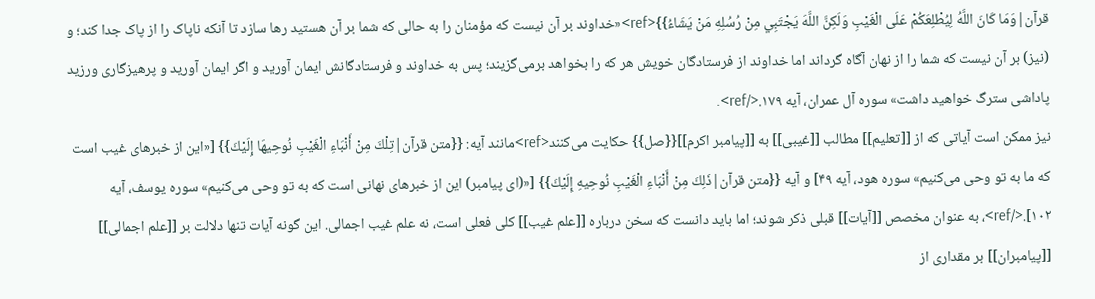قرآن|وَمَا كَانَ اللَّهُ لِيُطْلِعَكُمْ عَلَى الْغَيْبِ وَلَكِنَّ اللَّهَ يَجْتَبِي مِنْ رُسُلِهِ مَنْ يَشَاءُ}}<ref>«خداوند بر آن نیست که مؤمنان را به حالی که شما بر آن هستید رها سازد تا آنکه ناپاک را از پاک جدا کند؛ و (نیز) بر آن نیست که شما را از نهان آگاه گرداند اما خداوند از فرستادگان خویش هر که را بخواهد برمی‌گزیند؛ پس به خداوند و فرستادگانش ایمان آورید و اگر ایمان آورید و پرهیزگاری ورزید پاداشی سترگ خواهید داشت» سوره آل عمران، آیه ۱۷۹.</ref>.
نیز ممکن است آیاتی که از [[تعلیم]] مطالب [[غیبی]] به [[پیامبر اکرم]]{{صل}} حکایت می‌کنند<ref>مانند آیه: {{متن قرآن|تِلْكَ مِنْ أَنْبَاءِ الْغَيْبِ نُوحِيهَا إِلَيْكَ}} [«این از خبرهای غیب است که ما به تو وحی می‌کنیم» سوره هود، آیه ۴۹] و آیه {{متن قرآن|ذَلِكَ مِنْ أَنْبَاءِ الْغَيْبِ نُوحِيهِ إِلَيْكَ}} [«(ای پیامبر) این از خبرهای نهانی است که به تو وحی می‌کنیم» سوره یوسف، آیه ۱۰۲].</ref>، به عنوان مخصص [[آیات]] قبلی ذکر شوند؛ اما باید دانست که سخن درباره [[علم غیب]] کلی فعلی است، نه علم غیب اجمالی. این گونه آیات تنها دلالت بر [[علم اجمالی]] [[پیامبران]] بر مقداری از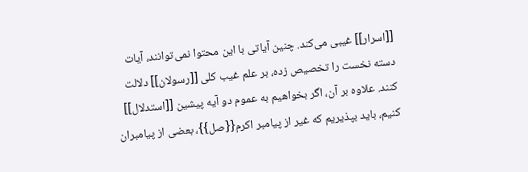[[اسرار]] غیبی می‌کند. چنین آیاتی با این محتوا نمی‌توانند، آیات دسته نخست را تخصیص زده، بر علم غیب کلی [[رسولان]] دلالت کنند. علاوه بر آن، اگر بخواهیم به عموم دو آیه پیشین [[استدلال]] کنیم، باید بپذیریم که غیر از پیامبر اکرم{{صل}}، بعضی از پیامبران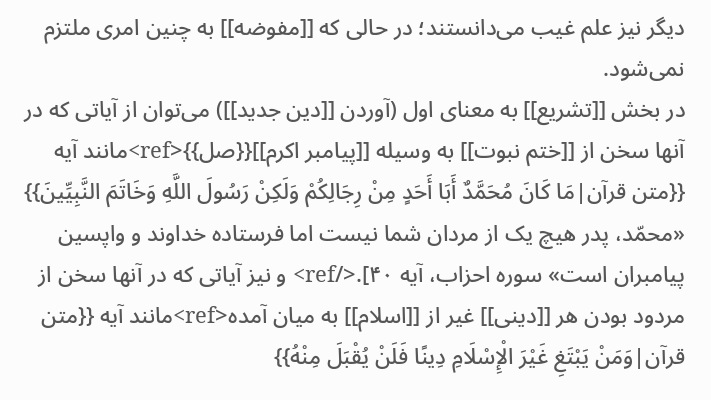دیگر نیز علم غیب می‌دانستند؛ در حالی که [[مفوضه]] به چنین امری ملتزم نمی‌شود.
در بخش [[تشریع]] به معنای اول (آوردن [[دین جدید]]) می‌توان از آیاتی که در آنها سخن از [[ختم نبوت]] به وسیله [[پیامبر اکرم]]{{صل}}<ref>مانند آیه {{متن قرآن|مَا كَانَ مُحَمَّدٌ أَبَا أَحَدٍ مِنْ رِجَالِكُمْ وَلَكِنْ رَسُولَ اللَّهِ وَخَاتَمَ النَّبِيِّينَ}} «محمّد، پدر هیچ یک از مردان شما نیست اما فرستاده خداوند و واپسین پیامبران است» سوره احزاب، آیه ۴۰].</ref> و نیز آیاتی که در آنها سخن از مردود بودن هر [[دینی]] غیر از [[اسلام]] به میان آمده<ref>مانند آیه {{متن قرآن|وَمَنْ يَبْتَغِ غَيْرَ الْإِسْلَامِ دِينًا فَلَنْ يُقْبَلَ مِنْهُ}}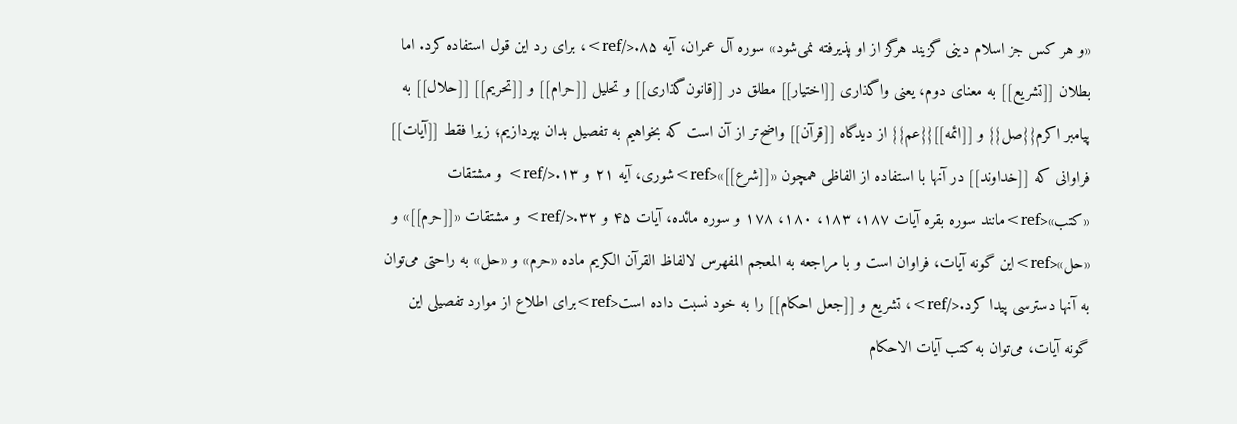«و هر کس جز اسلام دینی گزیند هرگز از او پذیرفته نمی‌شود» سوره آل عمران، آیه ۸۵.</ref>، برای رد این قول استفاده کرد. اما بطلان [[تشریع]] به معنای دوم، یعنی واگذاری [[اختیار]] مطلق در [[قانون‌گذاری]] و تحلیل [[حرام]] و [[تحریم]] [[حلال]] به پیامبر اکرم{{صل}} و [[ائمه]]{{عم}} از دیدگاه [[قرآن]] واضح‌تر از آن است که بخواهیم به تفصیل بدان بپردازیم؛ زیرا فقط [[آیات]] فراوانی که [[خداوند]] در آنها با استفاده از الفاظی همچون «[[شرع]]»<ref>شوری، آیه ۲۱ و ۱۳.</ref> و مشتقات «کتب»<ref>مانند سوره بقره آیات ۱۸۷، ۱۸۳، ۱۸۰، ۱۷۸ و سوره مائده، آیات ۴۵ و ۳۲.</ref> و مشتقات «[[حرم]]» و «حل»<ref>این گونه آیات، فراوان است و با مراجعه به المعجم المفهرس لالفاظ القرآن الکریم ماده «حرم» و «حل» به راحتی می‌توان به آنها دسترسی پیدا کرد.</ref>، تشریع و [[جعل احکام]] را به خود نسبت داده است<ref>برای اطلاع از موارد تفصیلی این گونه آیات، می‌توان به کتب آیات الاحکام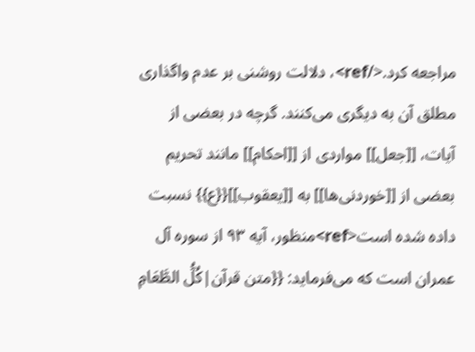مراجعه کرد.</ref>، دلالت روشنی بر عدم واگذاری مطلق آن به دیگری می‌کنند. گرچه در بعضی از آیات، [[جعل]] مواردی از [[احکام]] مانند تحریم بعضی از [[خوردنی‌ها]] به [[یعقوب]]{{ع}} نسبت داده شده است<ref>منظور، آیه ۹۳ از سوره آل عمران است که می‌فرماید: {{متن قرآن|كُلُّ الطَّعَامِ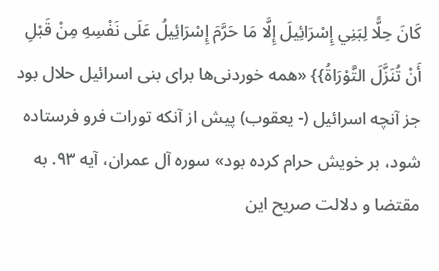كَانَ حِلًّا لِبَنِي إِسْرَائِيلَ إِلَّا مَا حَرَّمَ إِسْرَائِيلُ عَلَى نَفْسِهِ مِنْ قَبْلِ أَنْ تُنَزَّلَ التَّوْرَاةُ}} «همه خوردنی‌ها برای بنی اسرائیل حلال بود جز آنچه اسرائیل (- یعقوب) پیش از آنکه تورات فرو فرستاده شود، بر خویش حرام کرده بود» سوره آل عمران، آیه ۹۳. به مقتضا و دلالت صریح این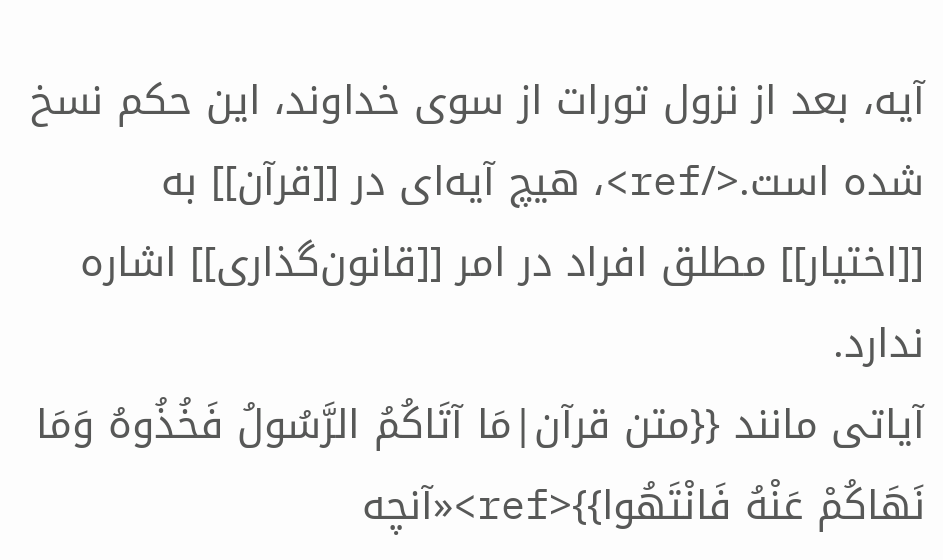آیه، بعد از نزول تورات از سوی خداوند، این حکم نسخ شده است.</ref>، هیچ آیه‌ای در [[قرآن]] به [[اختیار]] مطلق افراد در امر [[قانون‌گذاری]] اشاره ندارد.
آیاتی مانند {{متن قرآن|مَا آتَاكُمُ الرَّسُولُ فَخُذُوهُ وَمَا نَهَاكُمْ عَنْهُ فَانْتَهُوا}}<ref>«آنچه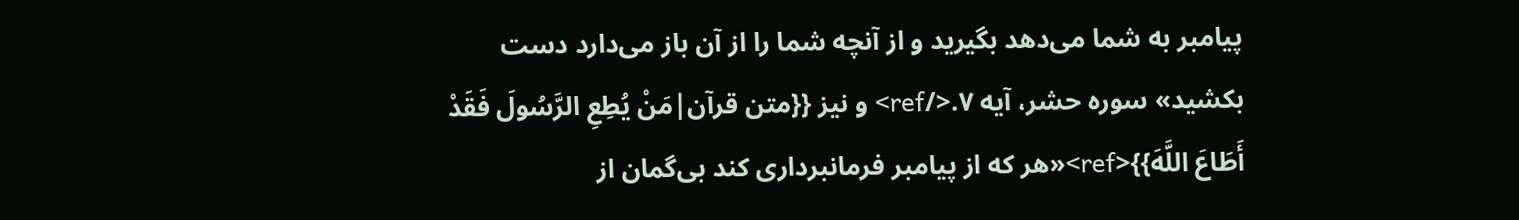پیامبر به شما می‌دهد بگیرید و از آنچه شما را از آن باز می‌دارد دست بکشید» سوره حشر، آیه ۷.</ref> و نیز {{متن قرآن|مَنْ يُطِعِ الرَّسُولَ فَقَدْ أَطَاعَ اللَّهَ}}<ref>«هر که از پیامبر فرمانبرداری کند بی‌گمان از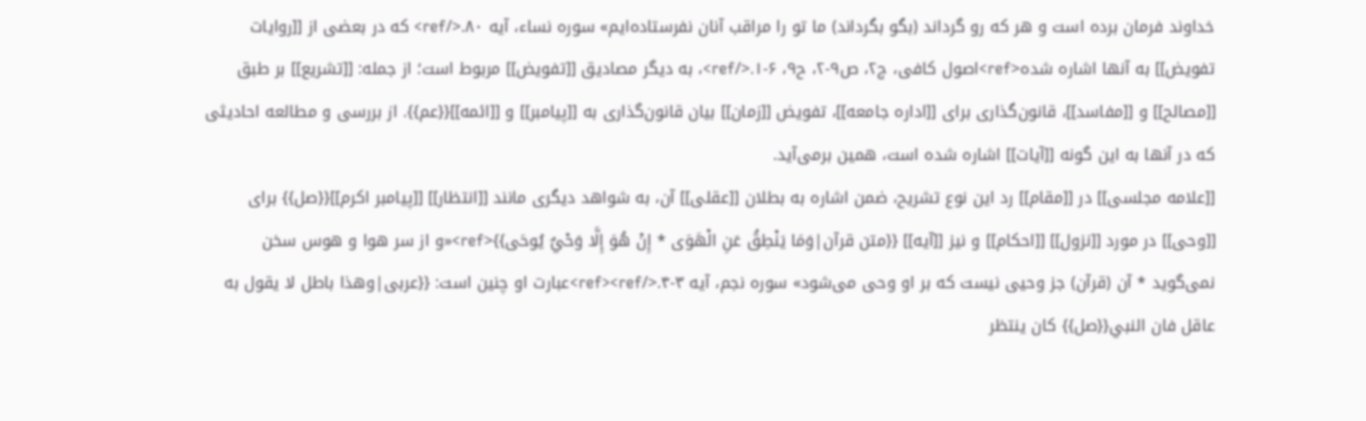خداوند فرمان برده است و هر که رو گرداند (بگو بگرداند) ما تو را مراقب آنان نفرستاده‌ایم» سوره نساء، آیه ۸۰.</ref> که در بعضی از [[روایات تفویض]] به آنها اشاره شده<ref>اصول کافی، ج۲، ص۹-۲، ح۹، ۶-۱.</ref>، به دیگر مصادیق [[تفویض]] مربوط است؛ از جمله: [[تشریع]] بر طبق [[مصالح]] و [[مفاسد]]، قانون‌گذاری برای [[اداره جامعه]]، تفویض [[زمان]] بیان قانون‌گذاری به [[پیامبر]] و [[ائمه]]{{عم}}. از بررسی و مطالعه احادیثی که در آنها به این گونه [[آیات]] اشاره شده است، همین برمی‌آید.
[[علامه مجلسی]] در [[مقام]] رد این نوع تشریح، ضمن اشاره به بطلان [[عقلی]] آن، به شواهد دیگری مانند [[انتظار]] [[پیامبر اکرم]]{{صل}} برای [[وحی]] در مورد [[نزول]] [[احکام]] و نیز [[آیه]] {{متن قرآن|وَمَا يَنْطِقُ عَنِ الْهَوَى * إِنْ هُوَ إِلَّا وَحْيٌ يُوحَى}}<ref>«و از سر هوا و هوس سخن نمی‌گوید * آن (قرآن) جز وحیی نیست که بر او وحی می‌شود» سوره نجم، آیه ۳-۴.</ref><ref>عبارت او چنین است: {{عربی|وهذا باطل لا يقول به عاقل فان النبي{{صل}} كان ينتظر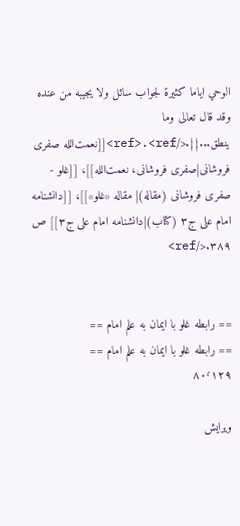الوحي اياما كثيرة لجواب سائل ولا يجيبه من عنده وقد قال تعالى وما ينطق...}}.</ref>.<ref>[[نعمت‌الله صفری فروشانی|صفری فروشانی، نعمت‌الله]]، [[غلو - صفری فروشانی (مقاله)| مقاله «غلو»]]، [[دانشنامه امام علی ج۳ (کتاب)|دانشنامه امام علی ج۳]] ص ۳۸۹.</ref>


== رابطه غلو با ایمان به علم امام ==
== رابطه غلو با ایمان به علم امام ==
۸۰٬۱۲۹

ویرایش